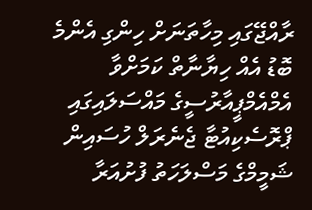ރާއްޖޭގައި މިހާތަނަށް ހިންގި އެންމެ ބޮޑު އެއް ހިޔާނާތް ކަމަށްވާ އެމްއެމްޕީއާރުސީގެ މައްސަލައިގައި ޕްރޮސެކިއުޓާ ޖެނެރަލް ހުސައިން ޝަމީމްގެ މަސްލަހަތު ފުށުއަރާ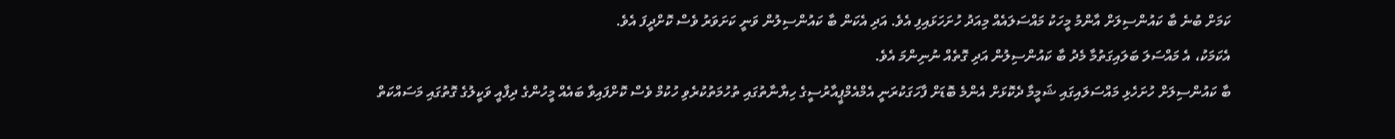ކަމަށް ބުނެ ބާ ކައުންސިލަށް އާންމު މީހަކު މައްސަލައެއް މިއަދު ހުށަހަޅައިފި އެވެ. އަދި އެކަން ބާ ކައުންސިލުން ވަނީ ކަށަވަރު ވެސް ކޮށްދީފަ އެވެ.
އެކަމަކު، އެ މައްސަލަ ބަލައިގަތުމާ މެދު ބާ ކައުންސިލުން އަދި ގޮތެއް ނުނިންމަ އެވެ.
ބާ ކައުންސިލަށް ހުށަހެޅި މައްސަލައިގައި ޝަމީމާ ދެކޮޅަށް އެންމެ ބޮޑަށް ފާހަގަކުރަނީ އެމްއެމްޕީއާރުސީގެ ހިޔާނާތުގައި ތުހުމަތުކުރެވި ހުކުމް ވެސް ކޮށްފައިވާ ބައެއް މީހުންގެ ދިފާއީ ވަކީލުގެ ގޮތުގައި މަސައްކަތް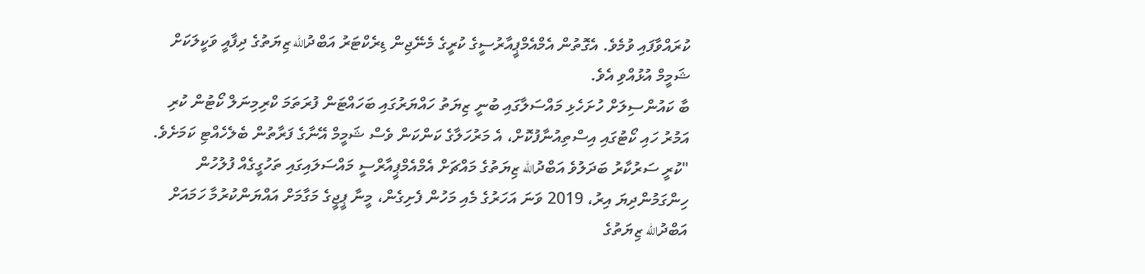ކުރައްވާފައި ވުމެވެ. އެގޮތުން އެމްއެމްޕީއާރުސީގެ ކުރީގެ މެނޭޖިން ޑިރެކްޓަރު އަބްދުالله ޒިޔަތުގެ ދިފާއީ ވަކީލަކަށް ޝަމީމް އުޅުއްވި އެވެ.
ބާ ކައުންސިލަށް ހުށަހެޅި މައްސަލާގައި ބުނީ ޒިޔަތު ހައްޔަރުގައި ބަހައްޓަން ފުރަތަމަ ކްރިމިނަލް ކޯޓުން ކުރި އަމުރު ހައި ކޯޓުގައި އިސްތިއުނާފުކޮށް، އެ މަރުހަލާގެ ކަންކަން ވެސް ޝަމީމް އޭނާގެ ފަރާތުން ބެލެހެއްޓި ކަމަށެވެ.
"ކުރީ ސަރުކާރު ބަދަލުވެ އަބްދުالله ޒިޔަތުގެ މައްޗަށް އެމްއެމްޕީއާރްސީ މައްސަލައިގައި ތަހުގީގެއް ފުލުހުން ހިންގަމުންދިޔަ އިރު، 2019 ވަނަ އަހަރުގެ މެއި މަހުން ފެށިގެން، މީނާ ޕީޖީގެ މަގާމަށް އައްޔަންކުރުމާ ހަމައަށް އަބްދުالله ޒިޔަތުގެ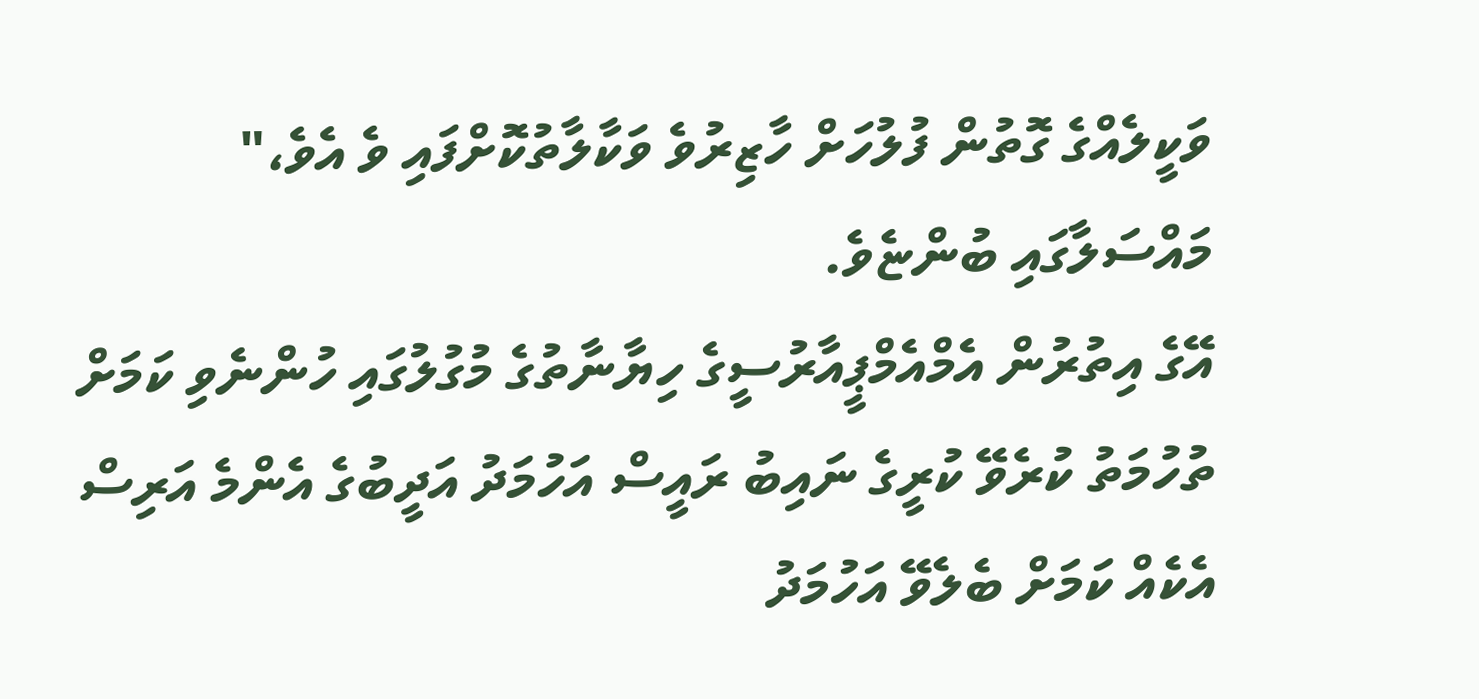ވަކީލެއްގެ ގޮތުން ފުލުހަށް ހާޒިރުވެ ވަކާލާތުކޮށްފައި ވެ އެވެ،" މައްސަލާގައި ބުންޏެވެ.
އޭގެ އިތުރުން އެމްއެމްޕީއާރުސީގެ ހިޔާނާތުގެ މުގުލުގައި ހުންނެވި ކަމަށް ތުހުމަތު ކުރެވޭ ކުރީގެ ނައިބު ރައީސް އަހުމަދު އަދީބުގެ އެންމެ އަރިސް އެކެއް ކަމަށް ބެލެވޭ އަހުމަދު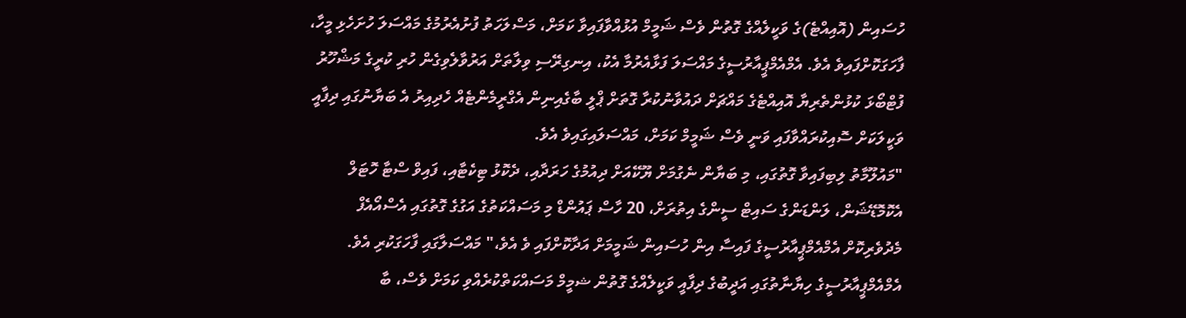ހުސައިން (އޮއިއްޓެ)ގެ ވަކީލެއްގެ ގޮތުން ވެސް ޝަމީމް އުޅުއްވާފައިވާ ކަމަށް، މަސްލަހަތު ފުށުއެރުމުގެ މައްސަލަ ހުށަހެޅި މީހާ، ފާހަގަކޮށްފައިވެ އެވެ. އެމްއެމްޕީއާރުސީގެ މައްސަލަ ފަޅާއެރުމާ އެކު، އިނގިރޭސި ވިލާތަށް އަރުވާލެވިގެން ހުރި ކުރީގެ މަޝްހޫރު ފުޓްބޯޅަ ކުޅުންތެރިޔާ އޮއިއްޓެގެ މައްޗަށް ދައުވާނުކުރާ ގޮތަށް ޕްލީ ބާގެއިނިން އެގްރީމެންޓެއް ހެދިއިރު އެ ބަޔާނުގައި ދިފާއީ ވަކީލަކަށް ސޮއިކުރައްވާފައި ވަނީ ވެސް ޝަމީމް ކަމަށް، މައްސަލައިގައިވެ އެވެ.
"މައުލޫމާތު ލިބިފައިވާ ގޮތުގައި، މި ބަޔާން ނެގުމަށް ޔޫކޭއަށް ދިއުމުގެ ހަރަދާއި، ދެކޮޅު ޓިކެޓާއި، ފައިވް ސްޓާ ހޮޓަލް އެކޮމޮޑޭޝަން، ލަންޑަންގެ ސައިޓް ސީންގެ އިތުރަށް، 20 ހާސް ޕައުންޑް މި މަސައްކަތުގެ އަގުގެ ގޮތުގައި އެސްއޯއެފް މެދުވެރިކޮށް އެމްއެމްޕީއާރުސީގެ ފައިސާ އިން ހުސައިން ޝަމީމަށް އަދާކޮށްފައި ވެ އެވެ،" މައްސަލާގައި ފާހަގަކުރި އެވެ.
އެމްއެމްޕީއާރުސީގެ ހިޔާނާތުގައި އަދީބުގެ ދިފާއީ ވަކީލެއްގެ ގޮތުން ޝމީމް މަސައްކަތްކުރެއްވި ކަމަށް ވެސް، ބާ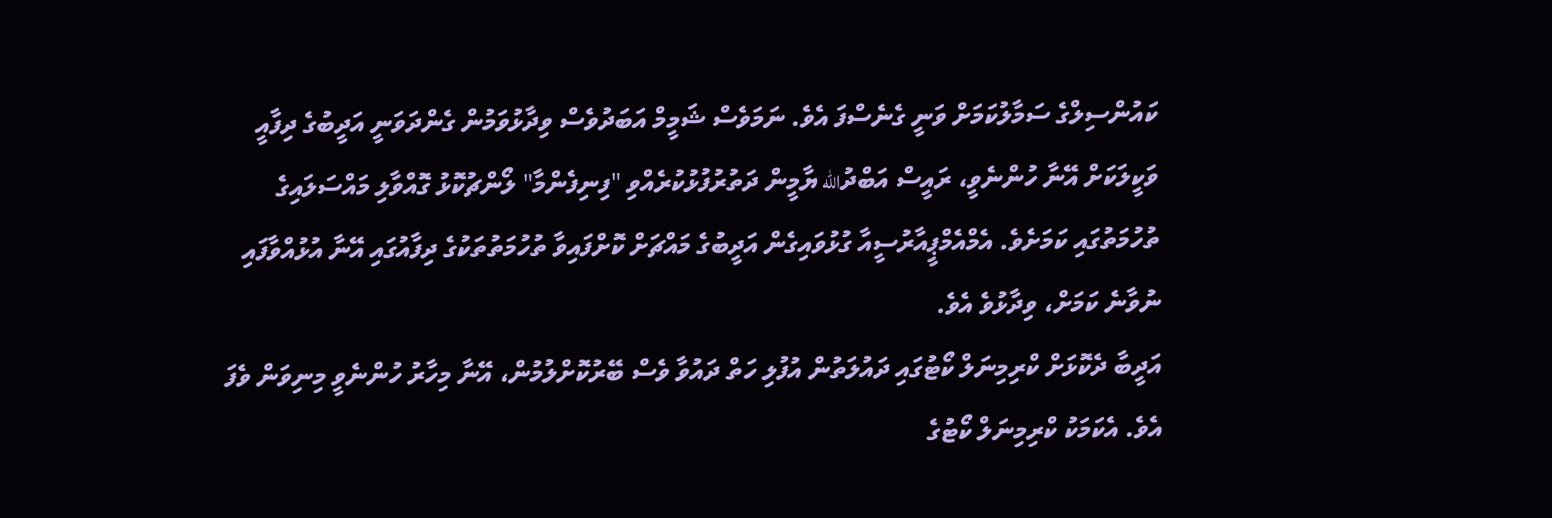ކައުންސިލްގެ ސަމާލުކަމަށް ވަނީ ގެނެސްފަ އެވެ. ނަމަވެސް ޝަމީމް އަބަދުވެސް ވިދާޅުވަމުން ގެންދަވަނީ އަދީބުގެ ދިފާއީ ވަކީލަކަށް އޭނާ ހުންނެވީ، ރައީސް އަބްދުالله ޔާމީން ދަތުރުފުޅުކުރެއްވި "ފިނިފެންމާ" ލޯންޗުކޮޅު ގޮއްވާލި މައްސަލައިގެ ތުހުމަތުގައި ކަމަށެވެ. އެމްއެމްޕީއާރުސީއާ ގުޅުވައިގެން އަދީބުގެ މައްޗަށް ކޮށްފައިވާ ތުހުމަތުތަކުގެ ދިފާއުގައި އޭނާ އުޅުއްވާފައި ނުވާނެ ކަމަށް، ވިދާޅުވެ އެވެ.
އަދީބާ ދެކޮޅަށް ކްރިމިނަލް ކޯޓުގައި ދައުލަތުން އުފުލި ހަތް ދައުވާ ވެސް ބޭރުކޮށްލުމުން، އޭނާ މިހާރު ހުންނެވީ މިނިވަން ވެފަ އެވެ. އެކަމަކު ކްރިމިނަލް ކޯޓުގެ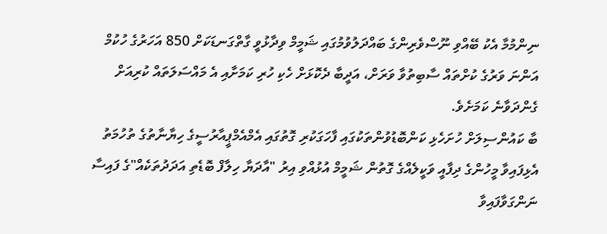ނިންމުމާ އެކު ބޭއްވި ނޫސްވެރިންގެ ބައްދަލުވުމުގައި ޝަމީމް ވިދާޅުވީ ގާތްގަނޑަކަށް 850 އަހަރުގެ ހުކުމް އަންނަ ވަރުގެ ކުށްތައް ސާބިތުވާ ވަރަށް، އަދީބާ ދެކޮޅަށް ހެކި ހުރި ކަމަށާއި އެ މައްސަލަތައް ކުރިއަށް ގެންދަވާނެ ކަމަށެވެ.
ބާ ކައުންސިލަށް ހުށަހެޅި ކަންބޮޑުވުންތަކުގައި ފާހަގަކުރި ގޮތުގައި އެމްއެމްޕީއާރުސީގެ ހިޔާނާތުގެ ތުހުމަތު އެޅިފައިވާ މީހުންގެ ދިފާއީ ވަކީލެއްގެ ގޮތުން ޝަމީމް އުޅުއްވި އިރު "އާދަޔާ ހިލާފް ބޮޑެތި އަދަދުތަކެއް"ގެ ފައިސާ ނަންގަވާފައިވާ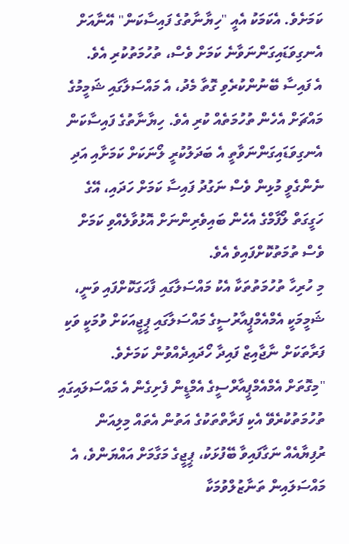ކަމަށެވެ. އެކަމަކު އެއީ "ހިޔާނާތުގެ ފައިސާކަން" އޭނާއަށް އެނގިވަޑައިގަންނަވާނެ ކަމަށް ވެސް، ތުހުމަތުކުރި އެވެ.
އެ ފައިސާ ބޭނުންކުރެވި ގޮތާ މެދު، އެ މައްސަލާގައި ޝަމީމުގެ މައްޗަށް އެހެން ތުހުމަތެއް ކުރި އެވެ. ހިޔާނާތުގެ ފައިސާކަން އެނގިވަޑައިގަންނަވާތީ އެ ބަދަލުކުރީ ލޯނަކަށް ކަމަށާއި އަދި ނެންގެވީ މުޅިން ވެސް ނަގުދު ފައިސާ ކަމަށް ހަދައި، އޭގެ ހަގީގަތް ލޯފާމްގެ އެހެން ބައިވެރިންނަށް އޮޅުވާލެއްވި ކަމަށް ވެސް ތުމަތުކޮށްފައިވެ އެވެ.
މި ހުރިހާ ތުހުމަތުތަކާ އެކު މައްސަލާގައި ފާހަގަކޮށްފައި ވަނީ، ޝަމީމަކީ އެމްއެމްޕީއާރުސީގެ މައްސަލާގައި ޕީޖީއަކަށް ވުމަކީ ވަކި ފަރާތަކަށް ނާޖާއިޒް ފައިދާ ހޯދައިދެއްވުން ކަމަށެވެ.
"މިގޮތަށް އެމްއެމްޕީއާރްސީގެ އެމްޑީން ފެށިގެން އެ މައްސަލައިގައި ތުހުމަތުކުރެވޭ އެކި ފަރާތްތަކުގެ އަތުން އެތައް މިލިއަން ރުފިޔާއެއް ނަގާފައިވާ ބޭފުޅަކު، ޕީޖީގެ މަގާމަށް އައްޔަންވެ، އެ މައްސަލައިން ތަނާޒުލްވުމަކާ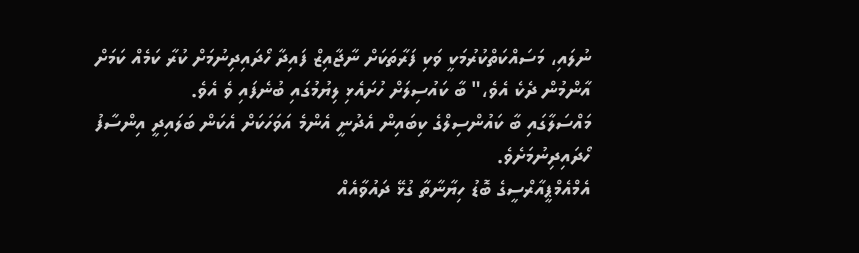ނުލައި، މަސައްކަތްކުރުމަކީ ވަކި ފަރާތަކަށް ނާޖާއިޒް ފައިދާ ހޯދައިދިނުމަށް ކުރާ ކަމެއް ކަމަށް އާންމުން ދެކެ އެވެ،" ބާ ކައުސިލަށް ހުށައެޅި ލިޔުމުގައި ބުނެފައި ވެ އެވެ.
މައްސަލާގައި ބާ ކައުންސިލްގެ ކިބައިން އެދުނީ އެންމެ އަވަހަކަށް އެކަން ބަލައިދީ އިންސާފު ހޯދައިދިނުމަށެވެ.
އެމްއެމްޕީއާރްސީގެ ބޮޑު ހިޔާނާތާ ގުޅޭ ދައުވާއެއް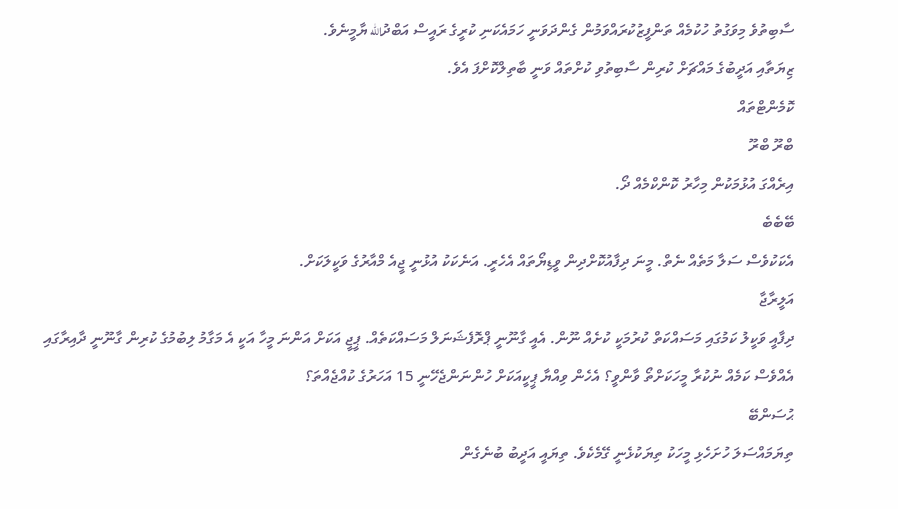ސާބިތުވެ މިވަގުތު ހުކުމެއް ތަންފީޒުކުރައްވަމުން ގެންދަވަނީ ހަމައެކަނި ކުރީގެ ރައީސް އަބްދުالله ޔާމީނެވެ.
ޒިޔަތާއި އަދީބުގެ މައްޗަށް ކުރިން ސާބިތުވި ކުށްތައް ވަނީ ބާތިލްކޮށްފަ އެވެ.
ކޮމެންޓްތައް
ބްރޫ ބްރޫ
އިރެއްގަ އުޅުމަކުން މިހާރު ކޮންކްމެއް ދޯ.
ބޭބެބެ
އެކަކުވެސް ސަލާ މަތެއް ނެތް. މީނަ ދިފާއުކޮށްދިން ވީޑިޔޯތައް އެހެރީ. އަނެކަކު އުޅުނީ ޖީއެ މްއާރުގެ ވަކީލަކަށް.
އަލީރާޖާ
ދިފާއީ ވަކީލު ކަމުގައި މަސައްކަތް ކުރުމަކީ ކުށެއް ނޫން. އެއީ ގާނޫނީ ޕްރޮފެޝަނަލް މަސައްކަތެއް. ޕީޖީ އަކަށް އަންނަ މީހާ އަކީ އެ މަގާމު ލިބުމުގެ ކުރިން ގާނޫނީ ދާއިރާގައި އެއްވެސް ކަމެއް ނުކުރާ މީހަކަށްތޯ ވާންވީ؟ އެހެން ވިއްޔާ ޕީކީއަކަށް ހުންނަންޖެހޭނީ 15 އަހަރުގެ ކުއްޖެއްތަ؟
ޙުސަންބޭ
ތިޔަމައްސަލަ ހުށަހެޅި މީހަކު ތިޔަކުޅެނީ ގޭމެކެވެ. ތިޔައީ އަދީބު ބުނެގެން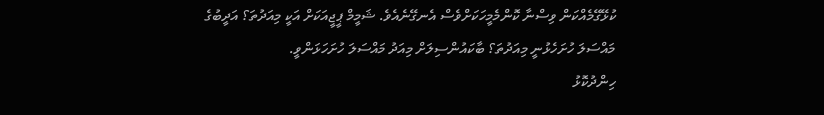ކުޅޭގޭމެއްކަން ވިސްނާ ކޮންމެމީހަކަށްވެސް އެނގޭނެއެވެ. ޝަމީމް ޕީޖީއަކަށް އަކީ މިއަދުތަ؟ އަދީބުގެ މައްސަލަ ހުށަހެޅުނީ މިއަދުތަ؟ ބާކައުންސިލަށް މިއަދު މައްސަލަ ހުށަހަޅަންވީ.
ހިންދުކޮޅު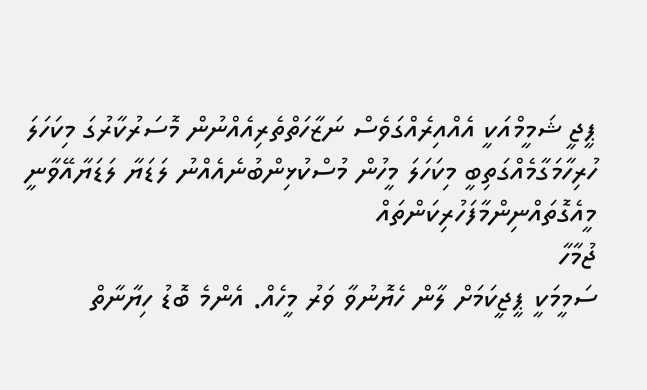ޕީޖީ ޝަމީމްއަކީ އެއްއިރެއްގަވެސް ނަޒާހަތްތެރިއެއްނުން މޮސަރުކާރުގަ މިކަހަލަ ހުރިހާމަގާމެއްގަތިބީ މިކަހަލަ މީހުން މުސްކުޅިންބުނެއެއްނު ލަޑަޔާ ލަޑަޔާއޭވާނީ މީއެގޮތައްނިންމާފަހުރިކަންތައް
ޖުމާހާ
ސަމީމަކީ ޕީޖީކަމަށް ލާން ހެޔޮނުވާ ވަރު މީހެއް. އެންމެ ބޮޑު ހިޔާނާތް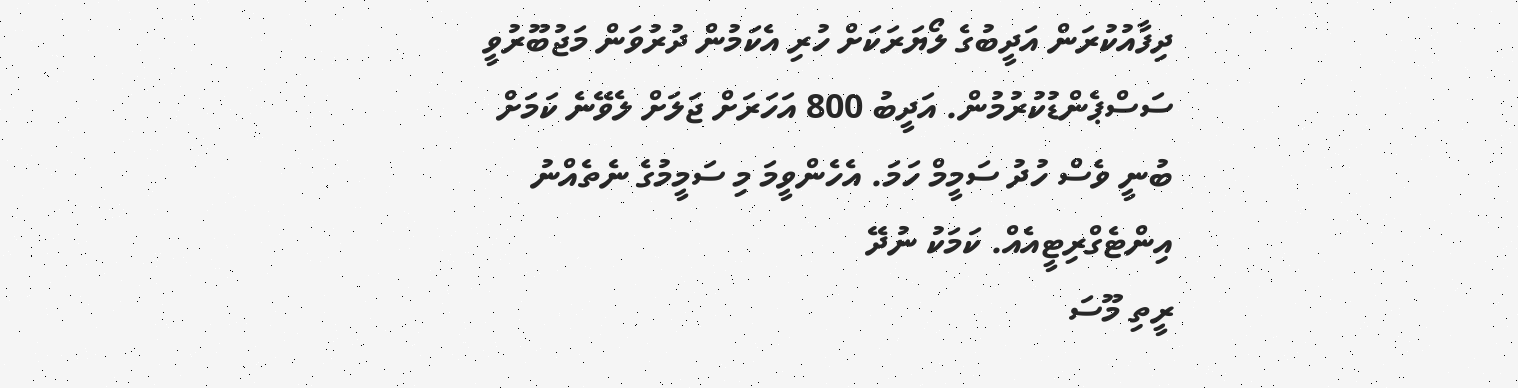ދިފާއުކުރަން އަދީބުގެ ލޯޔަރަކަށް ހުރި އެކަމުން ދުރުވަން މަޖުބޫރުވީ ސަސްޕެންޑުކުރުމުން. އަދީބު 800 އަހަރަށް ޖަލަށް ލެވޭނެ ކަމަށް ބުނީ ވެސް ހުދު ސަމީމް ހަމަ. އެހެންވީމަ މި ސަމީމުގެ ނެތެއްނު އިންޓެގްރިޓީއެއް. ކަމަކު ނުދޭ
ރީތި މޫސަ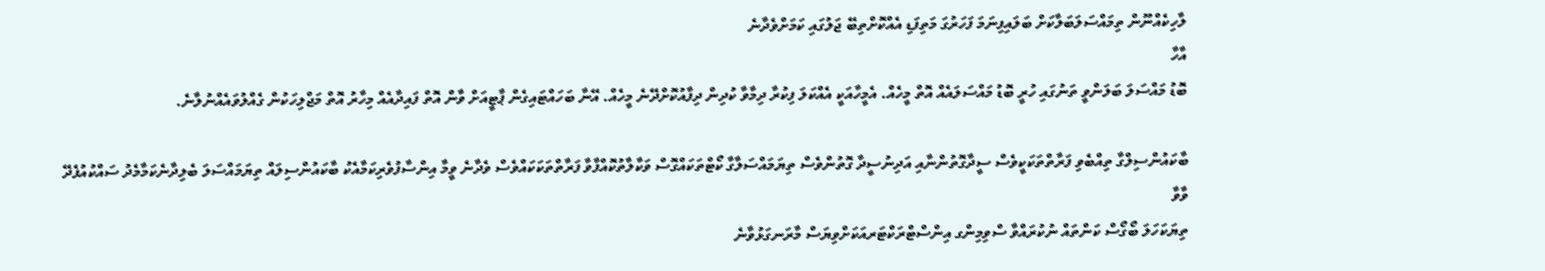ލާހިކެއްނޫން ތިމައްސަލަބަލާކަށް ބަލައިފިނަމަ ފަހަރުގަ މަތިފަޑި އެއްކޮށްތިބޭ ޖަލުގައި ކަމަށްވެދާނެ
އާހާ
ބޮޑު މައްސަލަ ބަލަންވީ ތަނުގައި ހުރީ ބޮޑު މައްސަލައެއް އޮތް މީހެއް. އެމީހާއަކީ އެއްކަލަ ފިކުރާ ދިމާވާ ކުދިން ދިފާއުކޮށްދޭނެ މީހެއް. އޭނާ ބަހައްޓައިގެން ޕާޓީއަށް ވާން އޮތް ފައިދާއެއް މިހާރު އޮތް މަޖްލިހަކުން ގެއްލުވައެއްނުލާނެ.

ބާކައުންސިލްގާ ތިއްބެވި ފަރާތްތަކަކީވެސް ސީދާގޮތުންނާއި އަދިނުސީދާ ގޮތުންވެސް ތިޔަމައްސަލާގާ ކޯޓްތަކައްގޮސް ވަކާލާތުކޮއްފާވާ ފަރާތްތަކަކައްވެސް ވެދާނެ ވީމާ އިންސާފުވެރިކަމާއެކު ބާކައުންސިލައް ތިޔަމައްސަލަ ބެލިދާނެކަމާމެދު ސައްކުއުފެދޭ
ވާވާ
ތިޔަކަހަލަ ބޯގޯސް ކަންތައް ނުކުރައްވާ ސްވިމިންގ އިންސްޓްރަކްޓަރއަކަށްވިޔަސް މާރަނގަޅުވާނެ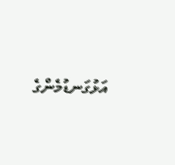އަޅުގަނޑުމެންގެ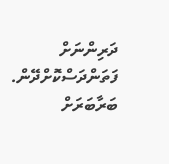ދަރިންނަށް ފަތަންދަސްކޮށްދޭން. ބަރާބަރަށް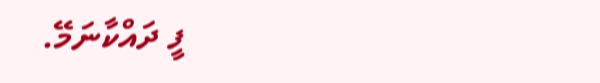ފީ ދައްކާނަމޭ.